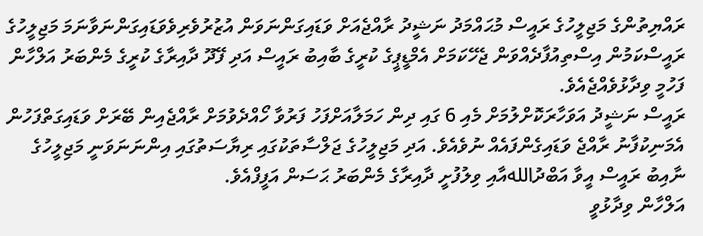ރައްޔިތުންގެ މަޖިލީހުގެ ރައީސް މުޙައްމަދު ނަޝީދު ރާއްޖެއަށް ވަޑައިގަންނަވަން އުޒުރުވެރިވެވަޑައިގަންނަވާނަމަ މަޖިލީހުގެ ރައީސްކަމުން އިސްތިއުފާދެއްވަން ޖެހޭކަމަށް އެމްޑީޕީގެ ކުރީގެ ބާއިބު ރައީސް އަދި ފޭދޫ ދާއިރާގެ ކުރީގެ މެންބަރު އަލްހާން ފަހުމީ ވިދާޅުވެއްޖެއެވެ.
ރައީސް ނަޝީދު އަވަހާރަކޮށްލުމަށް މެއި 6 ގައި ދިން ހަމަލާއަށްފަހު ފަރުވާ ހޯއްދެވުމަށް ރާއްޖެއިން ބޭރަށް ވަޑައިގަތްފަހުން އެމަނިކުފާނު ރާއްޖެ ވަޑައިގެންފައެއް ނުވެއެވެ. އަދި މަޖިލީހުގެ ޖަލްސާތަކުގައި ރިޔާސަތުގައި އިންނަނަވަނީ މަޖިލީހުގެ ނާއިބު ރައީސް އީވާ އަބްދުاللهއާއި ވިލުފުށީ ދާއިރާގެ މެންބަރު ޙަސަން އަފީފްއެވެ.
އަލްހާން ވިދާޅުވީ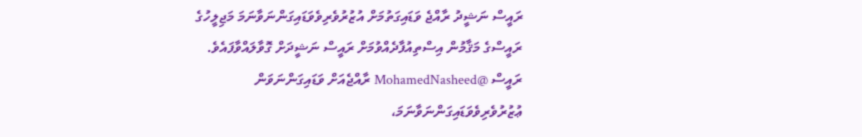ރައީސް ނަޝީދު ރާއްޖެ ވަޑައިގަތުމަށް އުޒުރުވެރިވެވަޑައިގަންނަވާނަމަ މަޖިލީހުގެ ރައީސްގެ މަޤާމުން އިސްތިއުފާދެއްވުމަށް ރައީސް ނަޝީދަށް ގޮވާލައްވާފައެވެ.
ރައީސް @MohamedNasheed ރާއްޖެއަށް ވަޑައިގަންނަވަން ޢުޒުރުވެރިވެވަޑައިގަންނަވާނަމަ،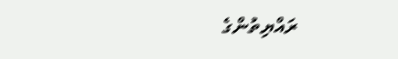ރައްޔިތުންގެ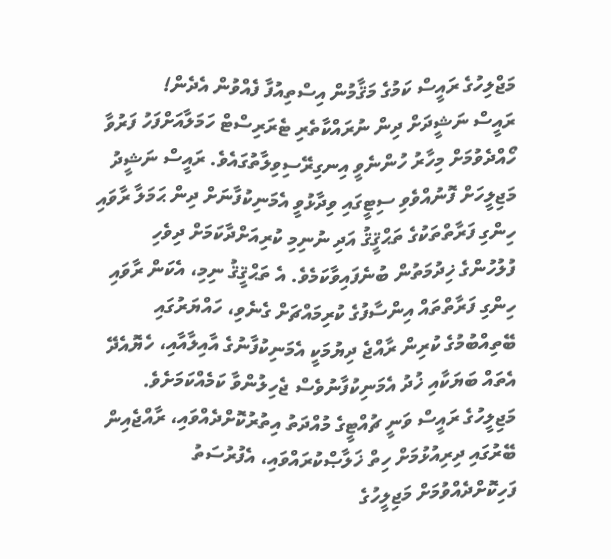މަޖްލިހުގެ ރައީސް ކަމުގެ މަޤާމުން އިސްތިއުފާ ފެއްވުން އެދެން!
ރައީސް ނަޝީދަށް ދިން ނުރައްކާތެރި ޓެރަރިސްޓް ހަމަލާއަށްފަހު ފަރުވާ ހޯއްދެވުމަށް މިހާރު ހުންނެވީ އިނގިރޭސިވިލާތުގައެވެ. ރައީސް ނަޝީދު މަޖިލީހަށް ފޮނުއްވެވި ސިޓީގައި ވިދާޅުވީ އެމަނިކުފާނަށް ދިން ޙަމަލާ ރާވައި ހިންގި ފަރާތްތަކުގެ ތަޙްޤީޤު އަދި ނުނިމި ކުރިއަށްދާކަމަށް ދިވެހި ފުލުހުންގެ ޚިދުމަތުން ބުނެފައިވާކަމެވެ. އެ ތަޙްޤީޤު ނިމި، އެކަން ރާވައި ހިންގި ފަރާތްތައް އިންސާފުގެ ކުރިމައްޗަށް ގެނެވި، ހައްޔަރުގައި ބޭތިއްބުމުގެ ކުރިން ރާއްޖެ ދިޔުމަކީ އެމަނިކުފާނުގެ އާއިލާއާއި، ހެޔޮއެދޭ އެތައް ބަޔަކާއި ޚުދު އެމަނިކުފާނުވެސް ޖެހިލުންވާ ކަމެއްކަމަށެވެ.
މަޖިލީހުގެ ރައީސް ވަނީ ޗުއްޓީގެ މުއްދަތު އިތުރުކޮށްދެއްވައި، ރާއްޖެއިން ބޭރުގައި ދިރިއުޅުމަށް ހިތް ޚަލާޞްކުރައްވައި، އެފުރުސަތު ފަހިކޮށްދެއްވުމަށް މަޖިލީހުގެ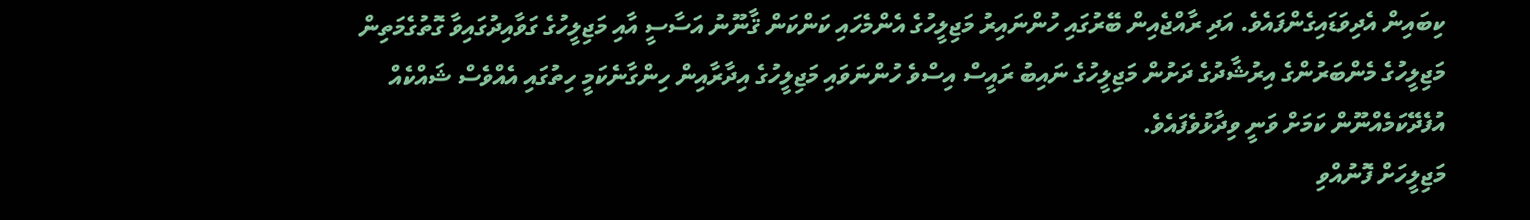ކިބައިން އެދިވަޑައިގެންފައެވެ. އަދި ރާއްޖެއިން ބޭރުގައި ހުންނައިރު މަޖިލީހުގެ އެންމެހައި ކަންކަން ޤާނޫނު އަސާސީ އާއި މަޖިލީހުގެ ގަވާއިދުގައިވާ ގޮތުގެމަތިން މަޖިލީހުގެ މެންބަރުންގެ އިރުޝާދުގެ ދަށުން މަޖިލީހުގެ ނައިބު ރައީސް އިސްވެ ހުންނަވައި މަޖިލީހުގެ އިދާރާއިން ހިންގާނެކަމީ ހިތުގައި އެއްވެސް ޝައްކެއް އުފެދޭކަމެއްނޫން ކަމަށް ވަނީ ވިދާޅުވެފައެވެ.
މަޖިލީހަށް ފޮނުއްވި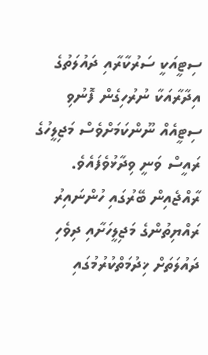ސިޓީއަކީ ސަރުކާރާއި ދައުލަތުގެ އިދާރާއަކާ ނުރުހިގެން ފޮނުވި ސިޓީއެއް ނޫންކަމަށްވެސް މަޖިލީހުގެ ރައީސް ވަނީ ވިދާޅުވެފައެވެ. ރާއްޖެއިން ބޭރުގައި ހުންނައިރު ރައްޔިތުންގެ މަޖިލީހަށާއި ދިވެހި ދައުލަތަށް ޚިދުމަތްކުރުމުގައި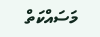މަސައްކަތް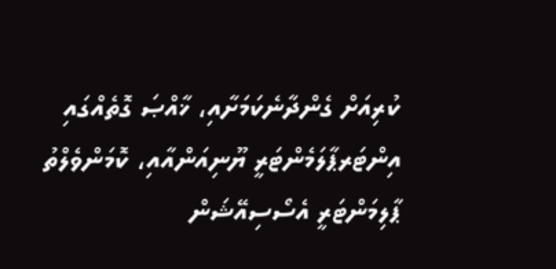ކުރިއަށް ގެންދާނެކަމަށާއި، ޚާއްޞަ ގޮތެއްގައި އިންޓަރޕާލަމެންޓަރީ ޔޫނިއަންއާއި، ކޮމަންވެލްތު ޕާލިމަންޓަރީ އެސޯސިއޭޝަން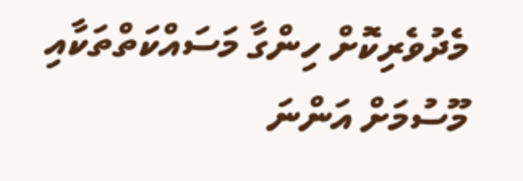މެދުވެރިކޮށް ހިންގާ މަސައްކަތްތަކާއި މޫސުމަށް އަންނަ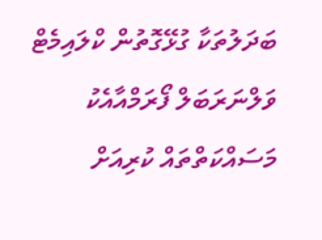ބަދަލުތަކާ ގުޅޭގޮތުން ކްލައިމެޓް ވަލްނަރަބަލް ފޯރަމްއާއެކު މަސައްކަތްތައް ކުރިއަށް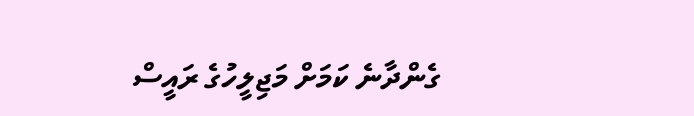ގެންދާނެ ކަމަށް މަޖިލީހުގެ ރައީސް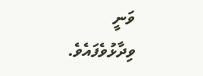ވަނީ ވިދާޅުވެފައެވެ.